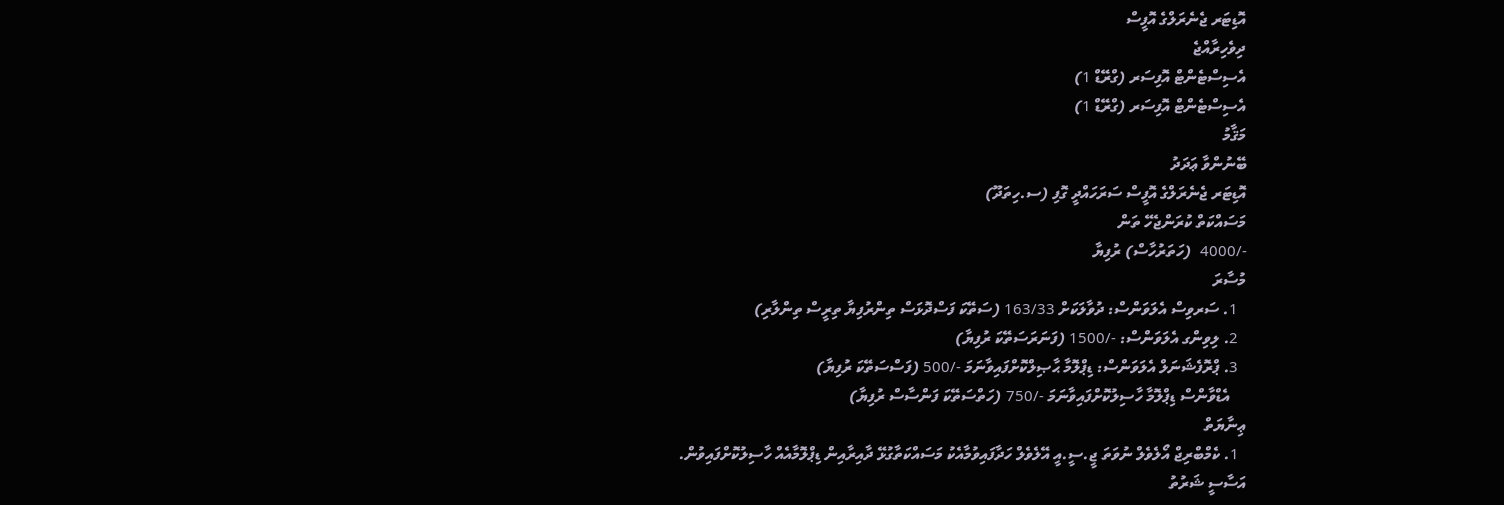އޮޑިޓަރ ޖެނެރަލްގެ އޮފީސް
ދިވެހިރާއްޖެ
އެސިސްޓެންޓް އޮފިސަރ (ގްރޭޑް 1)
އެސިސްޓެންޓް އޮފިސަރ (ގްރޭޑް 1)
މަޤާމު
ބޭނުންވާ ޢަދަދު
އޮޑިޓަރ ޖެނެރަލްގެ އޮފީސް ސަރަހައްދީ ގޮފި (ސ.ހިތަދޫ)
މަސައްކަތް ކުރަންޖެހޭ ތަން
-/4000  (ހަތަރުހާސް) ރުފިޔާ
މުސާރަ
  1. ސަރވިސް އެލަވަންސް: ދުވާލަކަށް 163/33 (ސަތޭކަ ފަސްދޮޅަސް ތިންރުފިޔާ ތިރީސް ތިންލާރި)
  2. ލިވިންގ އެލަވަންސް: -/1500 (ފަނަރަސަތޭކަ ރުފިޔާ)
  3. ޕްރޮފެޝަނަލް އެލަވަންސް: ޑިޕްލޮމާ ޙާޞިލްކޮށްފައިވާނަމަ -/500 (ފަސްސަތޭކަ ރުފިޔާ)
    އެޑްވާންސް ޑިޕްލޮމާ ހާސިލުކޮށްފައިވާނަމަ -/750 (ހަތްސަތޭކަ ފަންސާސް ރުފިޔާ)
ޢިނާޔަތް
  1. ކެމްބްރިޖް އޯލެވެލް ނުވަތަ ޖީ.ސީ.އީ އޭލެވެލް ހަދާފައިވުމާއެކު މަސައްކަތާގުޅޭ ދާއިރާއިން ޑިޕްލޮމާއެއް ހާސިލުކޮށްފައިވުން.
އަސާސީ ޝަރުތު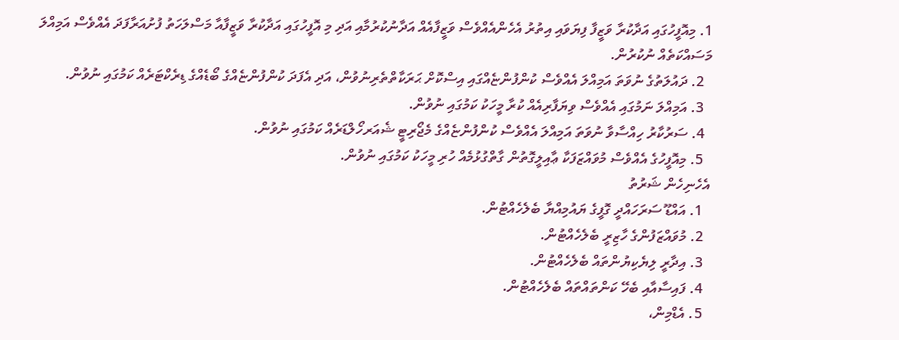1. މިއޮފީހުގައި އަދާކުރާ ވަޒީފާ ފިޔަވައި އިތުރު އެހެންއެއްވެސް ވަޒީފާއެއް އަދާނުކުރުމާއި އަދި މި އޮފީހުގައި އަދާކުރާ ވަޒީފާއާ މަސްލަހަތު ފުށުއަރާފަދަ އެއްވެސް އަމިއްލަ މަސައްކަތެއް ނުކުރުން.
  2. ދައުލަތުގެ ނުވަތަ އަމިއްލަ އެއްވެސް ކުންފުންޏެއްގައި އިސްކޮށް ޙަރަކާތްތެރިނުވުން، އަދި އެފަދަ ކުންފުންޏެއްގެ ބޯޑެއްގެ ޑިރެކްޓަރެއް ކަމުގައި ނުވުން.
  3. އަމިއްލަ ނަމުގައި އެއްވެސް ވިޔަފާރިއެއް ކުރާ މީހަކު ކަމުގައި ނުވުން.
  4. ސަރުކާރު ހިއްސާވާ ނުވަތަ އަމިއްލަ އެއްވެސް ކުންފުންޏެއްގެ މެޖޯރިޓީ ޝެއަރހޯލްޑަރެއް ކަމުގައި ނުވުން.
  5. މިއޮފީހުގެ އެއްވެސް މުވައްޒަފަކާ ޢާއިލީގޮތުން ގާތްގުޅުމެއް ހުރި މީހަކު ކަމުގައި ނުވުން.
އެހެނިހެން ޝަރުތު
  1. އައްޑޫ ސަރަހައްދީ ގޮފީގެ ޔައުމިއްޔާ ބެލެހެއްޓުން.
  2. މުވައްޒަފުންގެ ހާޒިރީ ބެލެހެއްޓުން.
  3. އިދާރީ ލިޔެކިޔުންތައް ބެލެހެއްޓުން.
  4. ފައިސާއާއި ބެހޭ ކަންތައްތައް ބެލެހެއްޓުން.
  5. އެޑްމިން،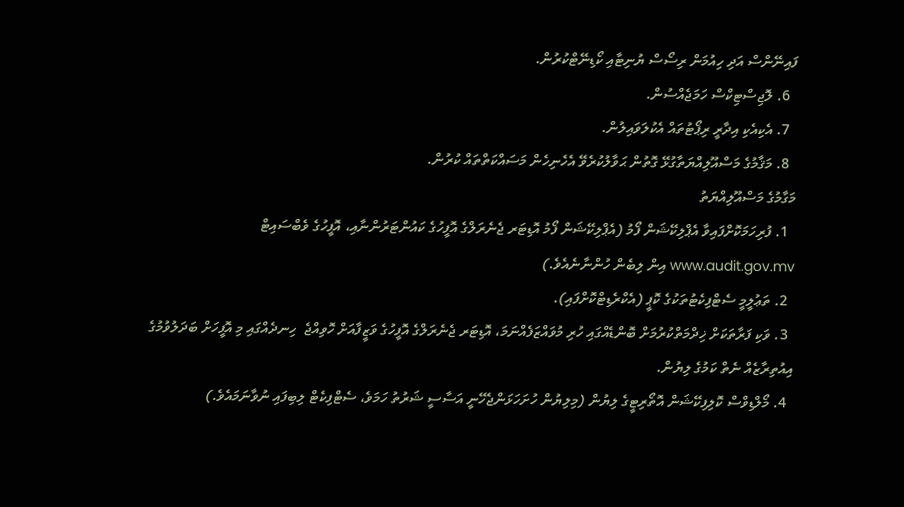ފައިނޭންސް އަދި ހިއުމަން ރިސޯސް ޔުނިޓާއި ކޯޑިނޭޓްކުރުން.
  6. ލޮޖިސްޓިކްސް ހަމަޖެއްސުން.
  7. އެކިއެކި އިދާރީ ރިޕޯޓުތައް އެކުލަވައިލުން.
  8. މަޤާމުގެ މަސްއޫލިއްޔަތާގުޅޭ ގޮތުން ޙަވާލުކުރެވޭ އެހެނިހެން މަސައްކަތްތައް ކުރުން.
މަގާމުގެ މަސްއޫލިއްޔަތު
  1. ފުރިހަމަކޮށްފައިވާ އެޕްލިކޭޝަން ފޯމު (އެޕްލިކޭޝަން ފޯމު އޮޑިޓަރ ޖެނެރަލްގެ އޮފީހުގެ ކައުންޓަރުންނާއި، އޮފީހުގެ ވެބްސައިޓް www.audit.gov.mv އިން ލިބެން ހުންނާނެއެވެ.)
  2. ތަޢުލީމީ ސެޓްފިކެޓުތަކުގެ ކޮޕީ (އެކްރެޑިޓްކޮށްފައި).
  3. ވަކި ފަރާތަކަށް ޚިދްމަތްކުރުމަށް ބޮންޑެއްގައި ހުރި މުވައްޒަފެއްނަމަ، އޮޑިޓަރ ޖެނެރަލްގެ އޮފީހުގެ ވަޒީފާއަށް ހޮވިއްޖެ  ހިނދެއްގައި މި އޮފީހަށް ބަދަލުވުމުގެ އިއުތިރާޒެއް ނެތް ކަމުގެ ލިޔުން.
  4. މޯލްޑިވްސް ކޮލިފިކޭޝަން އޮތޯރިޓީގެ ލިޔުން (މިލިޔުން ހުށަހަޅަންޖެހޭނީ އަސާސީ ޝަރުތު ހަމަވެ، ސެޓްފިކެޓް ލިބިފައި ނުވާނަމައެވެ.)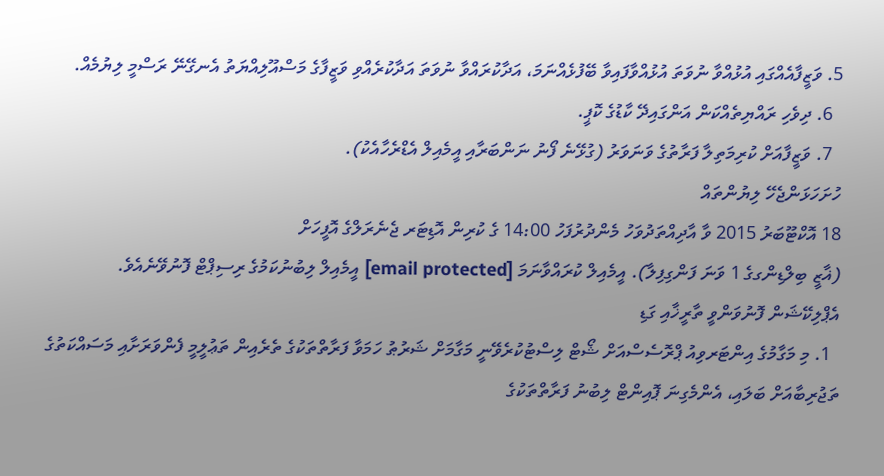5. ވަޒީފާއެއްގައި އުޅުއްވާ ނުވަތަ އުޅުއްވާފައިވާ ބޭފުޅެއްނަމަ، އަދާކުރައްވާ ނުވަތަ އަދާކުރެއްވި ވަޒީފާގެ މަސްއޫލިއްޔަތު އެނގޭނޭ ރަސްމީ ލިޔުމެއް.
  6. ދިވެހި ރައްޔިތެއްކަން އަންގައިދޭ ކާޑުގެ ކޮޕީ.
  7. ވަޒީފާއަށް ކުރިމަތިލާ ފަރާތުގެ ވަނަވަރު (ގުޅޭނެ ފޯނު ނަންބަރާއި އީމެއިލް އެޑްރެހާއެކު).
ހުށަހަޅަންޖެހޭ ލިޔުންތައް
18 އޮކްޓޫބަރު 2015 ވާ އާދިއްތަދުވަހު މެންދުރުފަހު 14:00 ގެ ކުރިން އޮޑިޓަރ ޖެނެރަލްގެ އޮފީހަށް
(ޣާޒީ ބިލްޑިންގގެ 1 ވަނަ ފަންގިފިލާ). އީމެއިލް ކުރައްވާނަމަ [email protected] އީމެއިލް ލިބުނުކަމުގެ ރިސިޕްޓް ފޮނުވޭނެއެވެ.
އެޕްލިކޭޝަން ފޮނުވަންވީ ތާރީޚާއި ގަޑި
  1. މި މަގާމުގެ އިންޓަރވިއު ޕްރޮސެސްއަށް ޝޯޓް ލިސްޓުކުރެވޭނީ މަގާމަށް ޝަރުޠު ހަމަވާ ފަރާތްތަކުގެ ތެރެއިން ތަޢުލީމީ ފެންވަރަށާއި މަސައްކަތުގެ ތަޖުރިބާއަށް ބަލައި، އެންމެގިނަ ޕޮއިންޓް ލިބުނު ފަރާތްތަކުގެ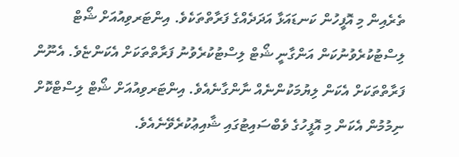ތެރެއިން މި އޮފީހުން ކަނޑައަޅާ އަދަދެއްގެ ފަރާތްތަކެވެ. އިންޓަރވިއުއަށް ޝޯޓް ލިސްޓުކުރެވުނުކަން އަންގާނީ ޝޯޓް ލިސްޓުކުރެވުނު ފަރާތްތަކަށް އެކަންޏެވެ. އެނޫން ފަރާތްތަކަށް އެކަން ލިޔުމަކުންނެއް ނާންގާނެއެވެ. އިންޓަރވިއުއަށް ޝޯޓް ލިސްޓްކޮށް ނިމުމުން އެކަން މި އޮފީހުގެ ވެބްސައިޓުގައި ޝާއިޢުކުރެވޭނެއެވެ.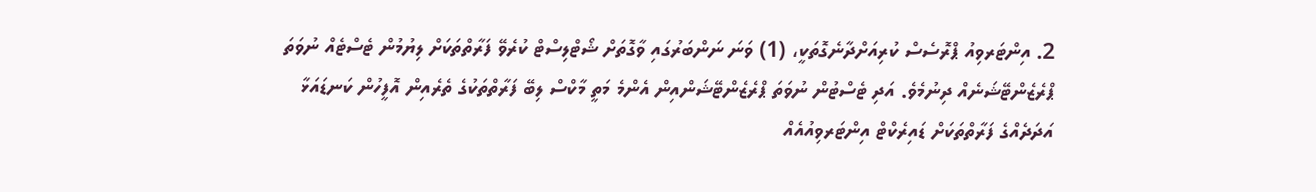2. އިންޓަރވިއު ޕްރޮސެސް ކުރިއަށްދާނެގޮތަކީ، (1) ވަނަ ނަންބަރުގައި ވާގޮތަށް ޝޯޓްލިސްޓް ކުރެވޭ ފަރާތްތަކަށް ލިޔުމުން ޓެސްޓެއް ނުވަތަ ޕްރެޒެންޓޭޝަނެއް ދިނުމެވެ. އަދި ޓެސްޓުން ނުވަތަ ޕްރެޒެންޓޭޝަންއިން އެންމެ މަތީ މާކްސް ލިބޭ ފަރާތްތަކުގެ ތެރެއިން އޮފީހުން ކަނޑައަޅާ އަދަދެއްގެ ފަރާތްތަކަށް ޑައިރެކްޓް އިންޓަރވިއުއެއް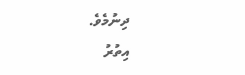ދިނުމެވެ.
އިތުރު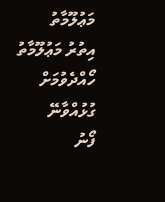މަޢުލޫމާތު
އިތުރު މަޢުލޫމާތު ހޯއްދެވުމަށް ގުޅުއްވާނޭ
ފޯނު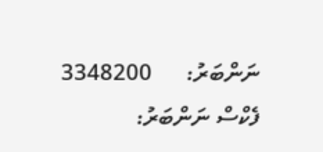ނަންބަރު:      3348200
ފެކްސް ނަންބަރު: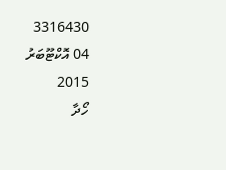3316430
04 އޮކްޓޫބަރު 2015
ހޯދާ